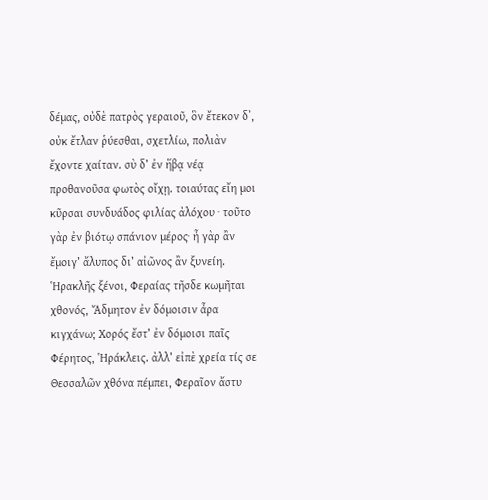δέμας, οὐδὲ πατρὸς γεραιοῦ, ὃν ἔτεκον δʼ, οὐκ ἔτλαν ῥύεσθαι, σχετλίω, πολιὰν ἔχοντε χαίταν. σὺ δ’ ἐν ἥβᾳ νέᾳ προθανοῦσα φωτὸς οἴχῃ. τοιαύτας εἴη μοι κῦρσαι συνδυάδος φιλίας ἀλόχου · τοῦτο γὰρ ἐν βιότῳ σπάνιον μέρος· ἦ γὰρ ἂν ἔμοιγ’ ἄλυπος δι’ αἰῶνος ἂν ξυνείη. Ἡρακλῆς ξένοι, Φεραίας τῆσδε κωμῆται χθονός, Ἄδμητον ἐν δόμοισιν ἆρα κιγχάνω; Χορός ἔστ’ ἐν δόμοισι παῖς Φέρητος, Ἡράκλεις. ἀλλ’ εἰπὲ χρεία τίς σε Θεσσαλῶν χθόνα πέμπει, Φεραῖον ἄστυ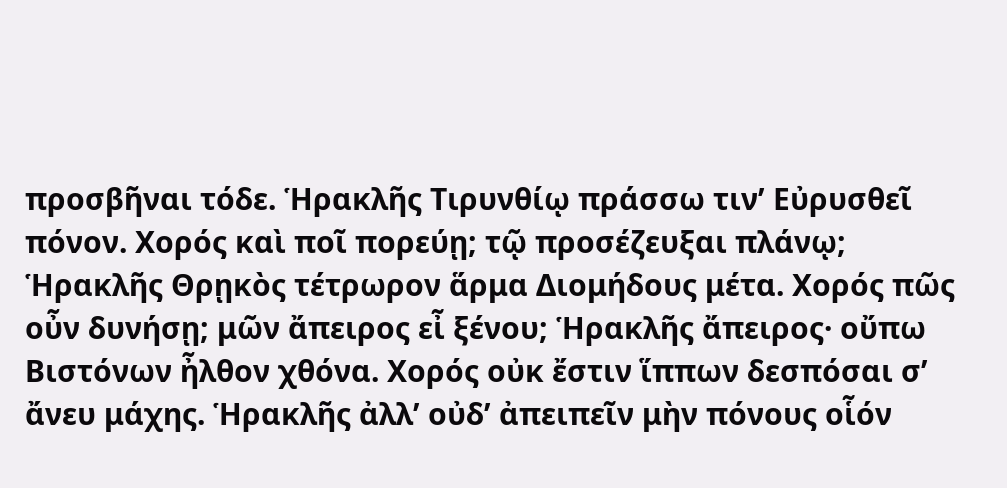προσβῆναι τόδε. Ἡρακλῆς Τιρυνθίῳ πράσσω τιν’ Εὐρυσθεῖ πόνον. Χορός καὶ ποῖ πορεύῃ; τῷ προσέζευξαι πλάνῳ; Ἡρακλῆς Θρῃκὸς τέτρωρον ἅρμα Διομήδους μέτα. Χορός πῶς οὖν δυνήσῃ; μῶν ἄπειρος εἶ ξένου; Ἡρακλῆς ἄπειρος· οὔπω Βιστόνων ἦλθον χθόνα. Χορός οὐκ ἔστιν ἵππων δεσπόσαι σ’ ἄνευ μάχης. Ἡρακλῆς ἀλλ’ οὐδ’ ἀπειπεῖν μὴν πόνους οἷόν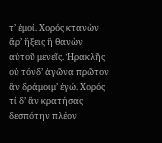τ’ ἐμοί. Χορός κτανὼν ἄρ’ ἥξεις ἢ θανὼν αὐτοῦ μενεῖς. Ἡρακλῆς οὐ τόνδ’ ἀγῶνα πρῶτον ἂν δράμοιμ’ ἐγώ. Χορός τί δ’ ἂν κρατήσας δεσπότην πλέον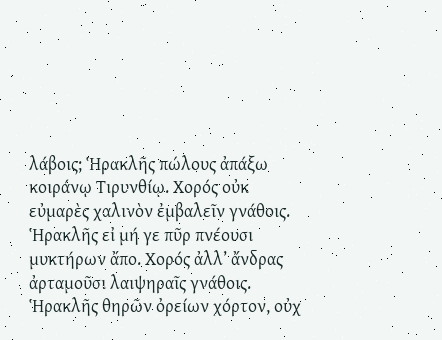λάβοις; Ἡρακλῆς πώλους ἀπάξω κοιράνῳ Τιρυνθίῳ. Χορός οὐκ εὐμαρὲς χαλινὸν ἐμβαλεῖν γνάθοις. Ἡρακλῆς εἰ μή γε πῦρ πνέουσι μυκτήρων ἄπο. Χορός ἀλλ’ ἄνδρας ἀρταμοῦσι λαιψηραῖς γνάθοις. Ἡρακλῆς θηρῶν ὀρείων χόρτον, οὐχ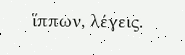ἵππων, λέγεις.